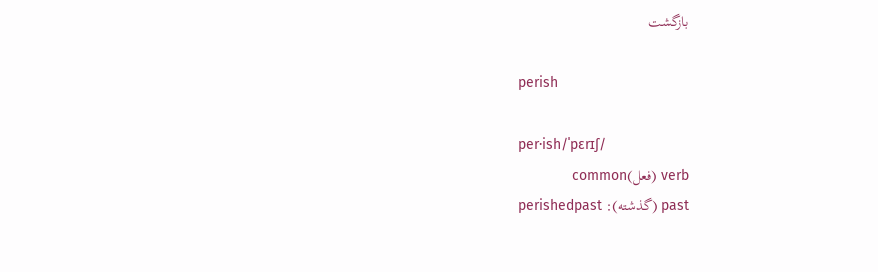بازگشت

perish

per·ish/ˈpɛrɪʃ/
verb (فعل)common
past (گذشته): perishedpast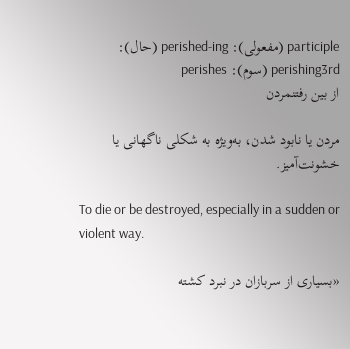participle (مفعولی): perished-ing (حال): perishing3rd (سوم): perishes
از بین رفتنمردن

مردن یا نابود شدن، به‌ویژه به شکلی ناگهانی یا خشونت‌آمیز.

To die or be destroyed, especially in a sudden or violent way.

«بسیاری از سربازان در نبرد کشته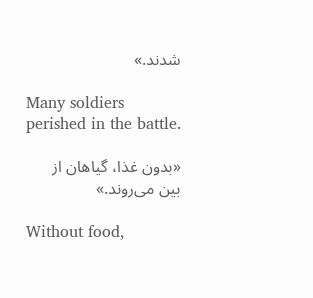شدند.»

Many soldiers perished in the battle.

«بدون غذا، گیاهان از بین می‌روند.»

Without food,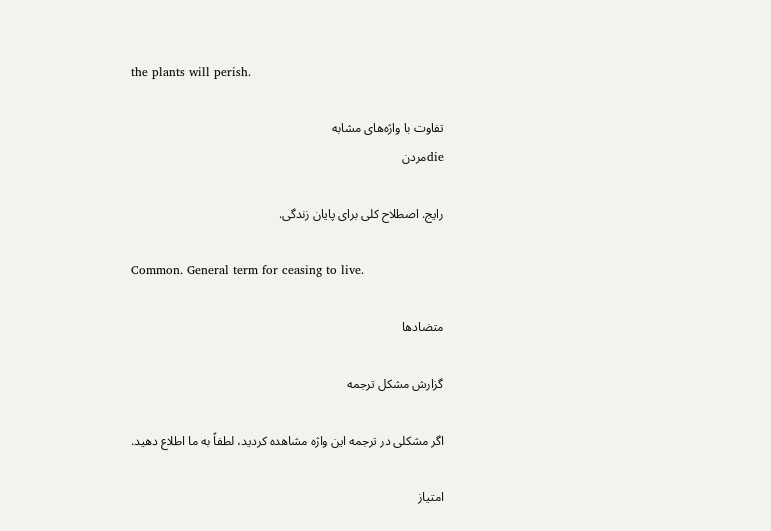the plants will perish.

تفاوت با واژه‌های مشابه
dieمردن

رایج. اصطلاح کلی برای پایان زندگی.

Common. General term for ceasing to live.

متضادها

گزارش مشکل ترجمه

اگر مشکلی در ترجمه این واژه مشاهده کردید، لطفاً به ما اطلاع دهید.

امتیاز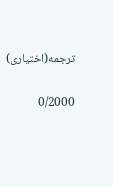ترجمه(اختیاری)

0/2000